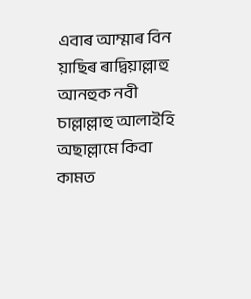এবাৰ আম্মাৰ বিন য়াছিৰ ৰাদ্বিয়াল্লাহু আনহুক নবী চাল্লাল্লাহু আলাইহি অছাল্লামে কিবা কামত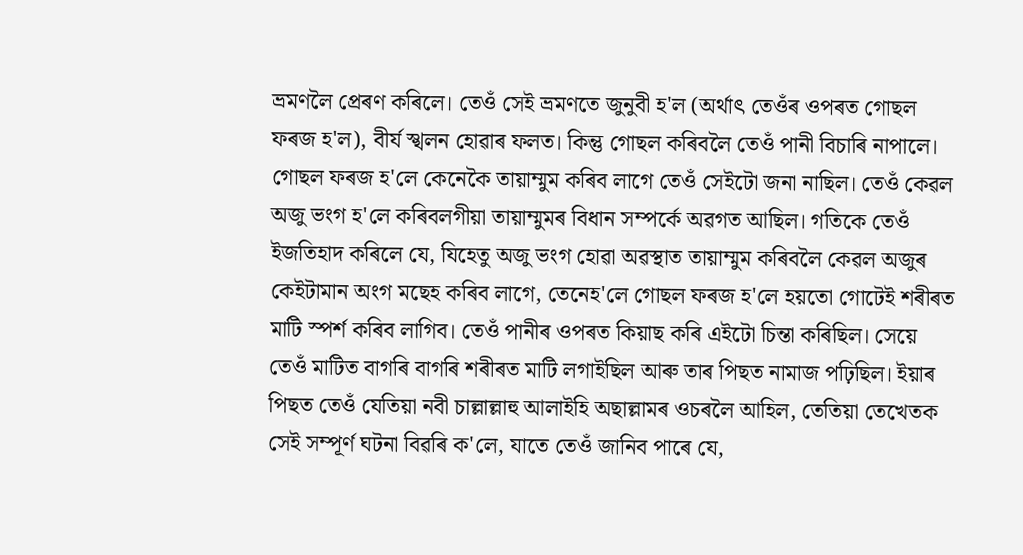ভ্ৰমণলৈ প্ৰেৰণ কৰিলে। তেওঁ সেই ভ্ৰমণতে জুনুবী হ'ল (অৰ্থাৎ তেওঁৰ ওপৰত গোছল ফৰজ হ'ল), বীৰ্য স্খলন হোৱাৰ ফলত। কিন্তু গোছল কৰিবলৈ তেওঁ পানী বিচাৰি নাপালে। গোছল ফৰজ হ'লে কেনেকৈ তায়াম্মুম কৰিব লাগে তেওঁ সেইটো জনা নাছিল। তেওঁ কেৱল অজু ভংগ হ'লে কৰিবলগীয়া তায়াম্মুমৰ বিধান সম্পৰ্কে অৱগত আছিল। গতিকে তেওঁ ইজতিহাদ কৰিলে যে, যিহেতু অজু ভংগ হোৱা অৱস্থাত তায়াম্মুম কৰিবলৈ কেৱল অজুৰ কেইটামান অংগ মছেহ কৰিব লাগে, তেনেহ'লে গোছল ফৰজ হ'লে হয়তো গোটেই শৰীৰত মাটি স্পৰ্শ কৰিব লাগিব। তেওঁ পানীৰ ওপৰত কিয়াছ কৰি এইটো চিন্তা কৰিছিল। সেয়ে তেওঁ মাটিত বাগৰি বাগৰি শৰীৰত মাটি লগাইছিল আৰু তাৰ পিছত নামাজ পঢ়িছিল। ইয়াৰ পিছত তেওঁ যেতিয়া নবী চাল্লাল্লাহু আলাইহি অছাল্লামৰ ওচৰলৈ আহিল, তেতিয়া তেখেতক সেই সম্পূৰ্ণ ঘটনা বিৱৰি ক'লে, যাতে তেওঁ জানিব পাৰে যে,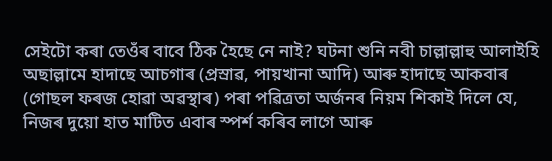সেইটো কৰা তেওঁৰ বাবে ঠিক হৈছে নে নাই? ঘটনা শুনি নবী চাল্লাল্লাহু আলাইহি অছাল্লামে হাদাছে আচগাৰ (প্ৰস্ৰাৱ, পায়খানা আদি) আৰু হাদাছে আকবাৰ (গোছল ফৰজ হোৱা অৱস্থাৰ) পৰা পৱিত্ৰতা অৰ্জনৰ নিয়ম শিকাই দিলে যে, নিজৰ দুয়ো হাত মাটিত এবাৰ স্পৰ্শ কৰিব লাগে আৰু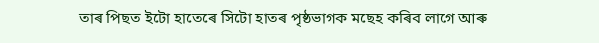তাৰ পিছত ইটো হাতেৰে সিটো হাতৰ পৃষ্ঠভাগক মছেহ কৰিব লাগে আৰু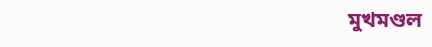মুখমণ্ডল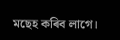মছেহ কৰিব লাগে।